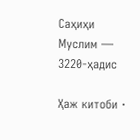Саҳиҳи Муслим — 3220-ҳадис

Ҳаж китоби ·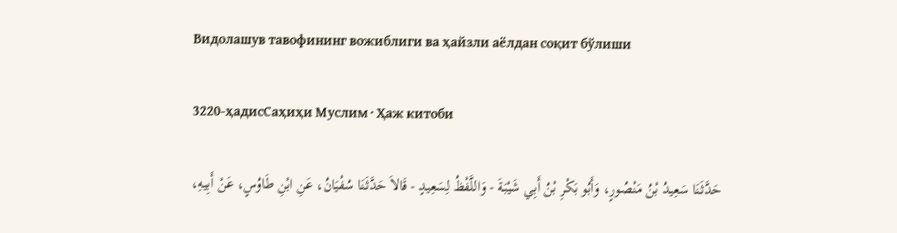Видолашув тавофининг вожиблиги ва ҳайзли аёлдан соқит бўлиши

3220-ҳадисСаҳиҳи Муслим · Ҳаж китоби

حَدَّثَنَا سَعِيدُ بْنُ مَنْصُورٍ، وَأَبُو بَكْرِ بْنُ أَبِي شَيْبَةَ - وَاللَّفْظُ لِسَعِيدٍ - قَالاَ حَدَّثَنَا سُفْيَانُ، عَنِ ابْنِ طَاوُسٍ، عَنْ أَبِيهِ،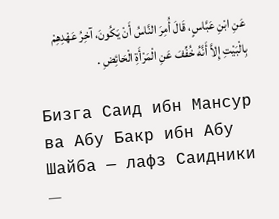عَنِ ابْنِ عَبَّاسٍ، قَالَ أُمِرَ النَّاسُ أَنْ يَكُونَ، آخِرُ عَهْدِهِمْ بِالْبَيْتِ إِلاَّ أَنَّهُ خُفِّفَ عَنِ الْمَرْأَةِ الْحَائِضِ .

Бизга Саид ибн Мансур ва Абу Бакр ибн Абу Шайба — лафз Саидники —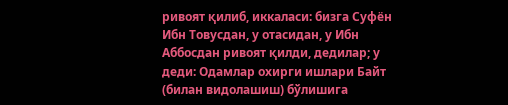ривоят қилиб, иккаласи: бизга Суфён Ибн Товусдан, у отасидан, у Ибн Аббосдан ривоят қилди, дедилар; у деди: Одамлар охирги ишлари Байт (билан видолашиш) бўлишига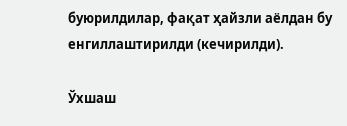буюрилдилар, фақат ҳайзли аёлдан бу енгиллаштирилди (кечирилди).

Ўхшаш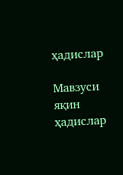ҳадислар

Мавзуси яқин ҳадислар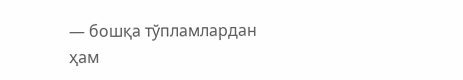— бошқа тўпламлардан ҳам